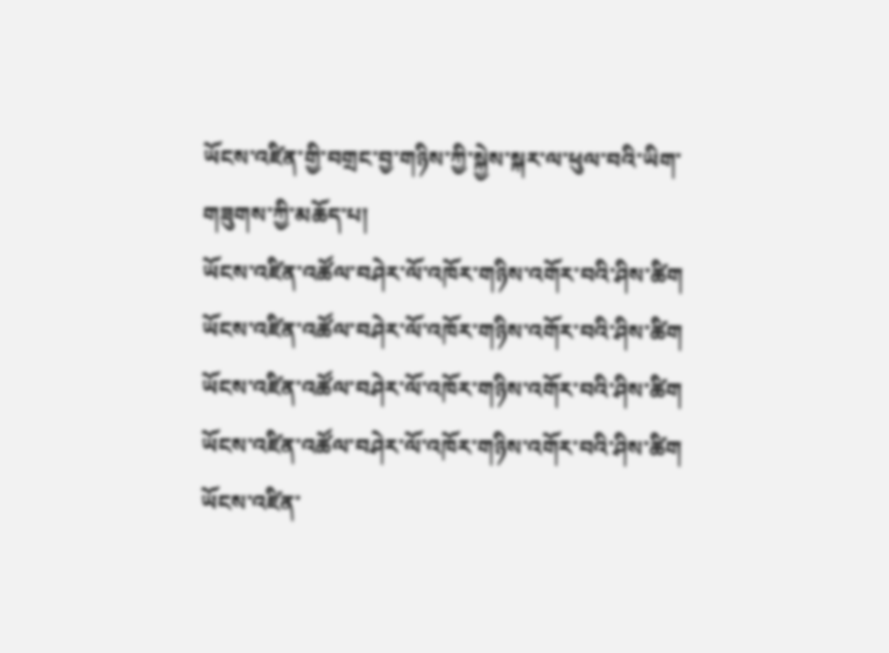ཡོངས་འཛིན་གྱི་བགྲང་བྱ་གཉིས་ཀྱི་སྐྱེས་སྐར་ལ་ཕུལ་བའི་ཡིག་གཟུགས་ཀྱི་མཆོད་པ།
ཡོངས་འཛིན་འཚོལ་བཤེར་ལོ་འཁོར་གཉིས་འགོར་བའི་ཤིས་ཚིག
ཡོངས་འཛིན་འཚོལ་བཤེར་ལོ་འཁོར་གཉིས་འགོར་བའི་ཤིས་ཚིག
ཡོངས་འཛིན་འཚོལ་བཤེར་ལོ་འཁོར་གཉིས་འགོར་བའི་ཤིས་ཚིག
ཡོངས་འཛིན་འཚོལ་བཤེར་ལོ་འཁོར་གཉིས་འགོར་བའི་ཤིས་ཚིག
ཡོངས་འཛིན་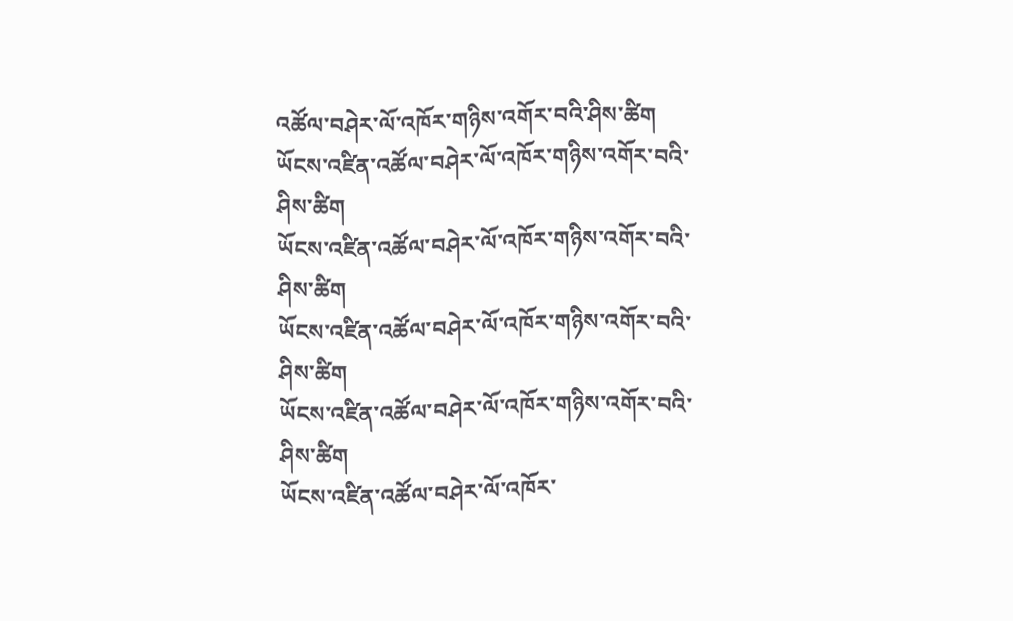འཚོལ་བཤེར་ལོ་འཁོར་གཉིས་འགོར་བའི་ཤིས་ཚིག
ཡོངས་འཛིན་འཚོལ་བཤེར་ལོ་འཁོར་གཉིས་འགོར་བའི་ཤིས་ཚིག
ཡོངས་འཛིན་འཚོལ་བཤེར་ལོ་འཁོར་གཉིས་འགོར་བའི་ཤིས་ཚིག
ཡོངས་འཛིན་འཚོལ་བཤེར་ལོ་འཁོར་གཉིས་འགོར་བའི་ཤིས་ཚིག
ཡོངས་འཛིན་འཚོལ་བཤེར་ལོ་འཁོར་གཉིས་འགོར་བའི་ཤིས་ཚིག
ཡོངས་འཛིན་འཚོལ་བཤེར་ལོ་འཁོར་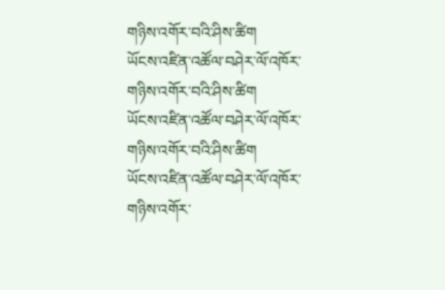གཉིས་འགོར་བའི་ཤིས་ཚིག
ཡོངས་འཛིན་འཚོལ་བཤེར་ལོ་འཁོར་གཉིས་འགོར་བའི་ཤིས་ཚིག
ཡོངས་འཛིན་འཚོལ་བཤེར་ལོ་འཁོར་གཉིས་འགོར་བའི་ཤིས་ཚིག
ཡོངས་འཛིན་འཚོལ་བཤེར་ལོ་འཁོར་གཉིས་འགོར་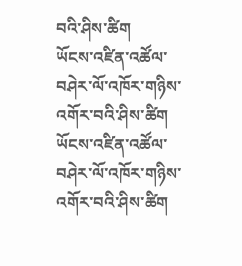བའི་ཤིས་ཚིག
ཡོངས་འཛིན་འཚོལ་བཤེར་ལོ་འཁོར་གཉིས་འགོར་བའི་ཤིས་ཚིག
ཡོངས་འཛིན་འཚོལ་བཤེར་ལོ་འཁོར་གཉིས་འགོར་བའི་ཤིས་ཚིག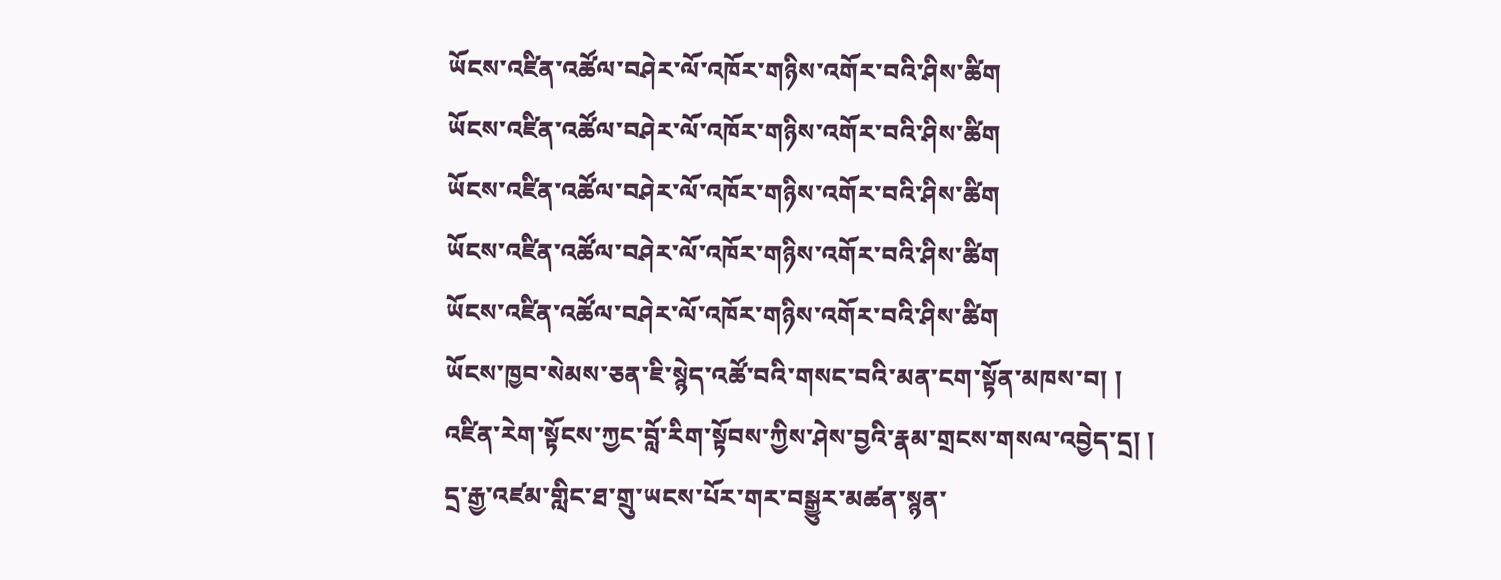ཡོངས་འཛིན་འཚོལ་བཤེར་ལོ་འཁོར་གཉིས་འགོར་བའི་ཤིས་ཚིག
ཡོངས་འཛིན་འཚོལ་བཤེར་ལོ་འཁོར་གཉིས་འགོར་བའི་ཤིས་ཚིག
ཡོངས་འཛིན་འཚོལ་བཤེར་ལོ་འཁོར་གཉིས་འགོར་བའི་ཤིས་ཚིག
ཡོངས་འཛིན་འཚོལ་བཤེར་ལོ་འཁོར་གཉིས་འགོར་བའི་ཤིས་ཚིག
ཡོངས་འཛིན་འཚོལ་བཤེར་ལོ་འཁོར་གཉིས་འགོར་བའི་ཤིས་ཚིག
ཡོངས་ཁྱབ་སེམས་ཅན་ཇི་སྙེད་འཚོ་བའི་གསང་བའི་མན་ངག་སྟོན་མཁས་བ། །
འཛིན་རེག་སྟོངས་ཀྱང་བློ་རིག་སྟོབས་ཀྱིས་ཤེས་བྱའི་རྣམ་གྲངས་གསལ་འབྱེད་དྲ། །
དྲ་རྒྱ་འཛམ་གླིང་ཐ་གྲུ་ཡངས་པོར་གར་བསྒྱུར་མཚན་སྙན་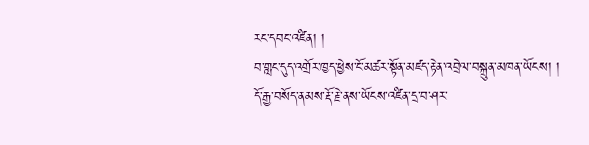རང་དབང་འཛིན། །
བ་གླང་དུད་འགྲོར་ཁྱད་ཕྱེས་ངོ་མཚར་སྟོན་མཛད་རྟེན་འབྲེལ་བསྐྲུན་མཁན་ཡོངས། །
དོ་རྒྱ་བསོད་ནམས་རྡོ་རྗེ་ནས་ཡོངས་འཛིན་དྲ་བ་ཤར་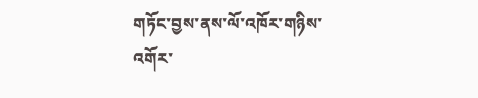གཏོང་བྱས་ནས་ལོ་འཁོར་གཉིས་འགོར་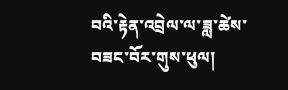བའི་རྟེན་འབྲེལ་ལ་ཟླ་ཚེས་བཟང་བོར་གུས་ཕུལ།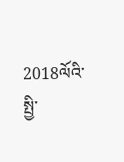2018ལོའི་སྤྱི་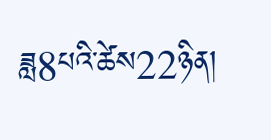ཟླ8པའི་ཚེས22ཉིན།